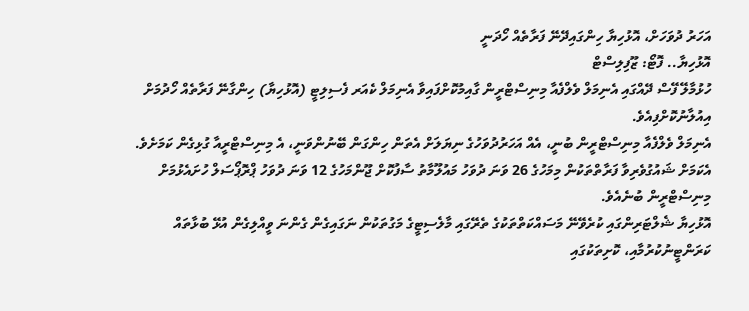އަހަރު ދުވަހަށް، އޮޅުހިޔާ ހިންގައިދޭނޭ ފަރާތެއް ހޯދަނީ
އޮޅުހިޔާ.. ފޮޓޯ: ޒޫފިލިސްޓް
ހުޅުމާލޭ ފޭސް ދޭއްގައި އެނިމަލް ވެލްފެއާ މިނިސްޓްރީން ގާއިމުކޮށްފައިވާ އެނިމަލް ކެއަރ ފެސިލިޓީ (އޮޅުހިޔާ) ހިންގާނޭ ފަރާތެއް ހޯދުމަށް އިއުލާނުކޮށްފިއެވެ.
އެނިމަލް ވެލްފެއާ މިނިސްޓްރީން ބުނީ، އެއް އަހަރުދުވަހުގެ ނިޔަލަށް އެތަން ހިންގަން ބޭނުންވަނީ، އެ މިނިސްޓްރީއާ ގުޅިގެން ކަމަށެވެ. އެކަމަށް ޝައުގުވެރިވާ ފަރާތްތަކުން މިމަހުގެ 26 ވަނަ ދުވަހު މައުލޫމާތު ސާފުކޮށް ޖޫންމަހުގެ 12 ވަނަ ދުވަހު ޕްރޮޕޯސަލް ހުށައެޅުމަށް މިނިސްޓްރީން ބުނެއެވެ.
އޮޅުހިޔާ ޝެލްޓަރިންގައި ކުރެވޭނޭ މަސައްކަތްތަކުގެ ތެރޭގައި މާލެސިޓީގެ މަގުތަކުން ނަގައިގެން ގެންނަ ވީއްލިގެން އުޅޭ ބުޅާތައް ކަރަންޓީނުކުރުމާއި، ކޮށިތަކުގައި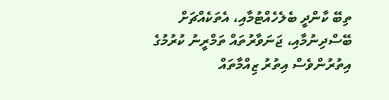ތިބޭ ކާންދީ ބެލެހެއްޓުމާއި، އެތަކެއްޗަށް ބޭސްދިނުމާއި، ޖަނަވާރުތައް ތަމްރީނު ކުރުމުގެ އިތުރުންވެސް އިތުރު ޒިއްމާތައް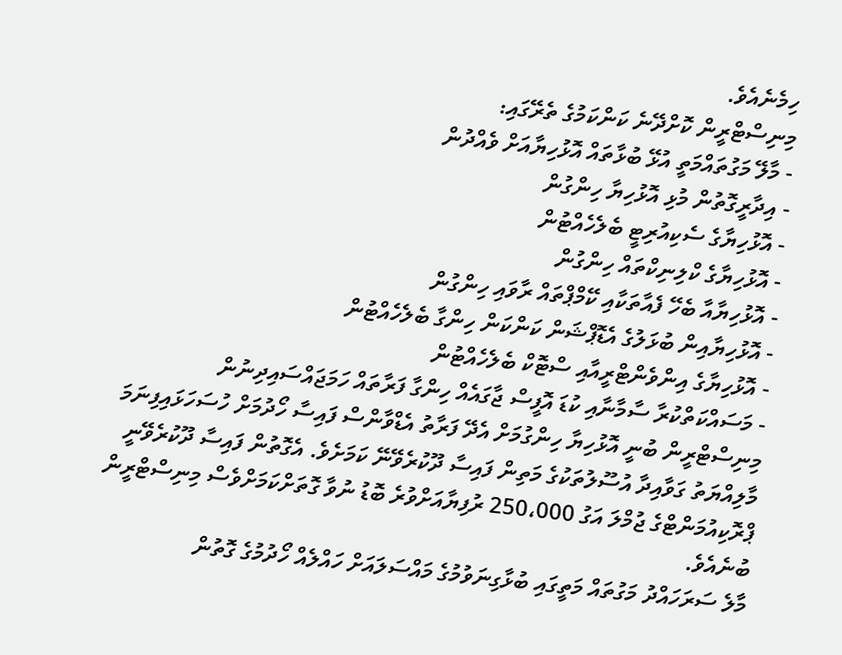ހިމެނެއެވެ.
މިނިސްޓްރީން ކޮށްދޭނެ ކަންކަމުގެ ތެރޭގައި:
- މާލޭ މަގުތައްމަތީ އުޅޭ ބުޅާތައް އޮޅުހިޔާއަށް ވެއްދުން
- އިދާރީގޮތުން މުޅި އޮޅުހިޔާ ހިންގުން
- އޮޅުހިޔާގެ ސެކިއުރިޓީ ބެލެހެއްޓުން
- އޮޅުހިޔާގެ ކްލިނިކްތައް ހިންގުން
- އޮޅުހިޔާއާ ބެހޭ ފެއާތަކާއި ކޭމްޕްތައް ރާވައި ހިންގުން
- އޮޅުހިޔާއިން ބުޅަލުގެ އެޑޮޕްޝަން ކަންކަން ހިންގާ ބެލެހެއްޓުން
- އޮޅުހިޔާގެ އިންވެންޓްރީއާއި ސްޓޮކް ބެލެހެއްޓުން
- މަސައްކަތްކުރާ ސާމާނާއި ކުޑަ އޮފީސް ޖާގައެއް ހިންގާ ފަރާތައް ހަމަޖައްސައިދިނުން
މިނިސްޓްރީން ބުނީ އޮޅުހިޔާ ހިންގުމަށް އެދޭ ފަރާތު އެޑްވާންސް ފައިސާ ހޯދުމަށް ހުސަހަޅައިފިނަމަ މާލިއްޔަތު ގަވާއިދާ އުސޫލުތަކުގެ މަތިން ފައިސާ ދޫކުރެވޭނޭ ކަމަށެވެ. އެގޮތުން ފައިސާ ދޫކުރެވޭނީ ޕްރޮކިއުމަންޓްގެ ޖުމްލަ އަގު 250،000 ރުފިޔާއަށްވުރެ ބޮޑު ނުވާ ގޮތަށްކަމަށްވެސް މިނިސްޓްރީން ބުނެއެވެ.
މާލެ ސަރަހައްދު މަގުތައް މަތީގައި ބުޅާގިނަވުމުގެ މައްސަލައަށް ހައްލެއް ހޯދުމުގެ ގޮތުން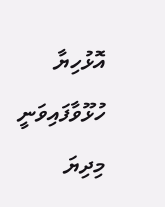އޮޅުހިޔާ ހުޅޫވާފައިވަނީ މިދިޔަ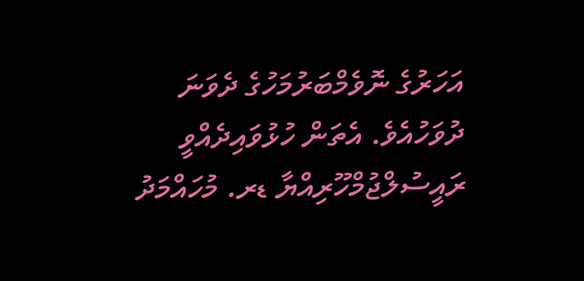އަހަރުގެ ނޮވެމްބަރުމަހުގެ ދެވަނަ ދުވަހުއެވެ. އެތަން ހުޅުވައިދެއްވީ ރައީސުލްޖުމްހޫރިއްޔާ ޑރ. މުހައްމަދު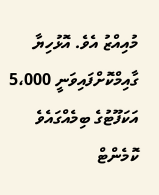މުއިއްޒު އެވެ. އޮޅުހިޔާ  ގާއިމްކޮށްފައިވަނީ 5،000 އަކަފޫޓުގެ ބިމެއްގައެވެ
ކޮމެންޓް